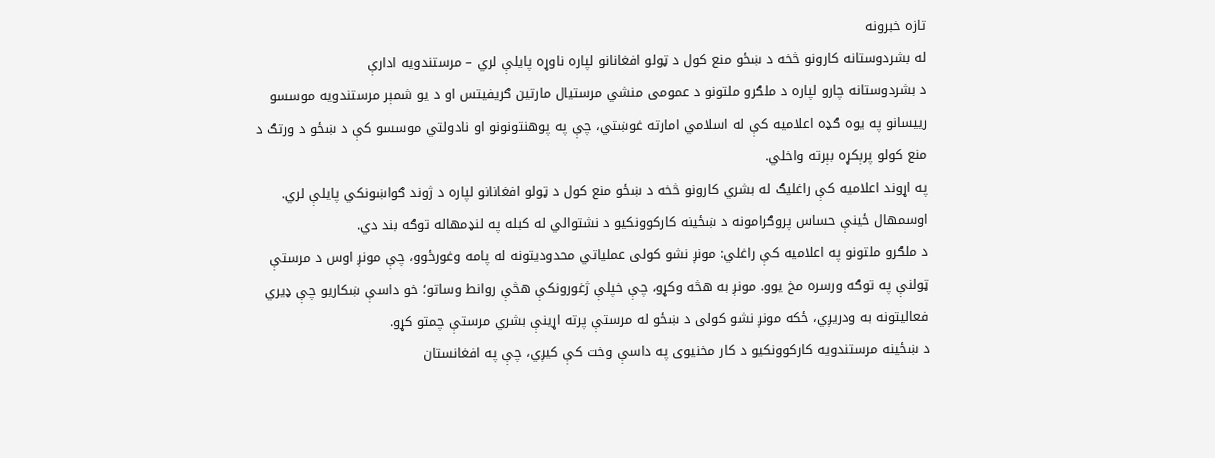تازه خبرونه
له بشردوستانه کارونو څخه د ښځو منع کول د ټولو افغانانو لپاره ناوړه پایلې لري – مرستندویه ادارې
د بشردوستانه چارو لپاره د ملګرو ملتونو د عمومی منشي مرستیال مارتین ګریفیتس او د یو شمېر مرستندویه موسسو رییسانو په یوه ګډه اعلامیه کې له اسلامي امارته غوښتي، چې په پوهنتونونو او نادولتي موسسو کې د ښځو د ورتګ د منع کولو پرېکړه بېرته واخلي.
په اړوند اعلامیه کې راغليګ له بشري کارونو څخه د ښځو منع کول د ټولو افغانانو لپاره د ژوند ګواښونکي پایلې لري. اوسمهال ځینې حساس پروګرامونه د ښځینه کارکوونکیو د نشتوالي له کبله په لنډمهاله توګه بند دي.
د ملګرو ملتونو په اعلامیه کې راغلي: مونږ نشو کولی عملیاتي محدودیتونه له پامه وغورځوو، چې مونږ اوس د مرستې ټولنې په توګه ورسره مخ یوو. مونږ به هڅه وکړو، چې خپلې ژغورونکې هڅې روانط وساتو؛ خو داسې ښکاريو چې ډيري فعالیتونه به ودریږي، ځکه مونږ نشو کولی د ښځو له مرستې پرته اړینې بشري مرستې چمتو کړو.
د ښځینه مرستندویه کارکوونکیو د کار مخنیوی په داسې وخت کې کیږي، چې په افغانستان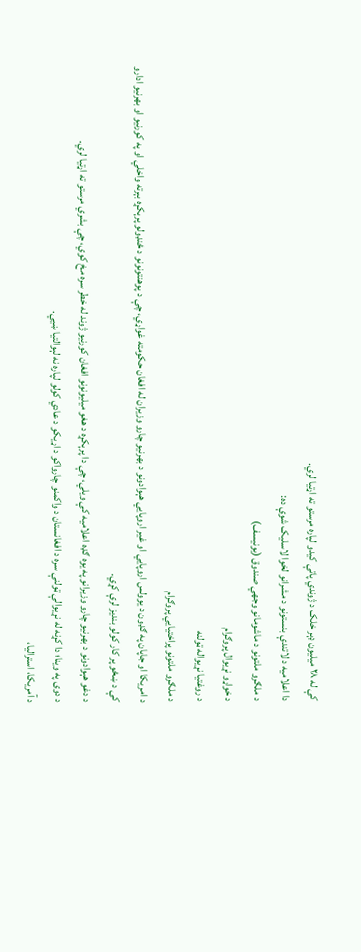کې له ۲۸ میلیون ډېر خلک د ژوندي پاتې کیدو لپاره مرستو ته اړتیا لري.
دا اعلامیه د لاتندې بنستونو د مشرانو لخوا لاسلیک شوې ده:
د ملګرو ملتونو د ماشومانو وجهي صندوق (یونیسف)
د خواړو نړیوال پروګرام
د روغتیا نړیواله ټولنه
د ملګرو ملتونو پراختیايي پروګرام
د امریکا او جاپان په ګډون د یوولس اروپايي او غیر اروپايي هېوادونو د بهرنیو چارو وزیران له افغان حکومته غواړي، چې د پوهنتونونو د ځنډولو پرېکړه بېرته واخلي او په کورنیو او بهرنیو ادارو کې د ښځو پر کار کولو بندیز لرې کړي.
د دغو هېوادونو د بهرنیو چارو وزیرانو په یوه ګډه اعلامیه کې ویلي، چې دا پرېکړه د هغو میلیونونو افغان کورنیو ژوند له خطر سره مخ کوي، چې بشري مرستو ته اړتیا لري.
د دوی په وینا؛ دا کړنه له نړیوالې ټولنې سره د افغانستان د واکمنو چارواکو د اړیکو د عادي کولو لپاره نه لېوالتیا ښيي.
د آمريکا، استراليا،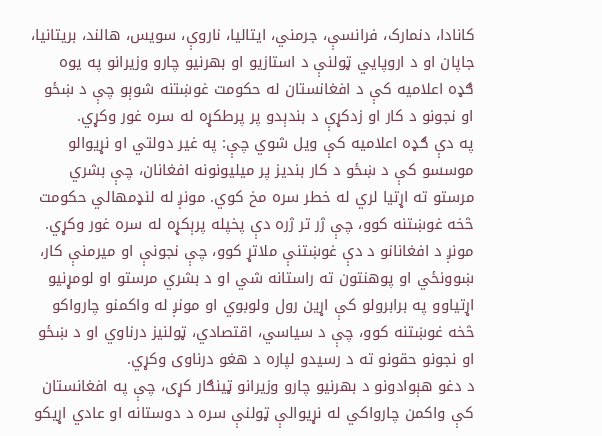کانادا، دنمارک، فرانسې، جرمني، ايتاليا، ناروې، سويس، هالند، بريتانيا، جاپان او د اروپايي ټولنې د استازيو او بهرنيو چارو وزيرانو په يوه ګډه اعلاميه کې د افغانستان له حکومت غوښتنه شوېو چې د ښځو او نجونو د کار او زدکړې د بندېدو پر پرطکړه له سره غور وکړي.
په دې ګډه اعلامیه کې ویل شوي چې: په غیر دولتي او نړیوالو موسسو کې د ښځو د کار بندیز پر میلیونونه افغانان، چې بشري مرستو ته اړتیا لري له خطر سره مخ کوي. مونږ له لنډمهالي حکومت څخه غوښتنه کوو، چې ژر تر ژره دې پخپله پرېکړه له سره غور وکړي. مونږ د افغانانو د دې غوښتنې ملاتړ کوو، چې نجونې او میرمنې کار، ښوونځي او پوهنتون ته راستانه شي او د بشري مرستو او لومړنیو اړتیاوو په برابرولو کې اړین رول ولوبوي او مونږ له واکمنو چارواکو څخه غوښتنه کوو، چې د سیاسي، اقتصادي، ټولنیز درناوي او د ښځو او نجونو حقونو ته د رسیدو لپاره د هغو درناوی وکړي.
د دغو هېوادونو د بهرنیو چارو وزیرانو ټینګار کړی، چې په افغانستان کې واکمن چارواکي له نړیوالې ټولنې سره د دوستانه او عادي اړیکو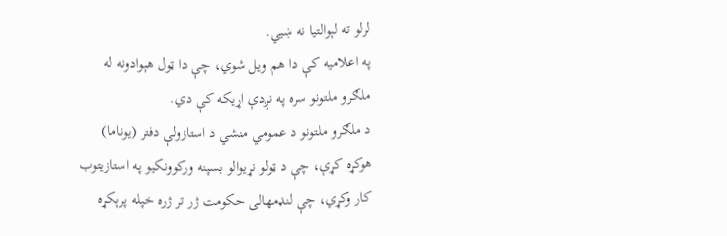لرلو ته لېوالتیا نه ښيي.
په اعلامیه کې دا هم ویل شوي، چې دا ټول هېوادونه له ملګرو ملتونو سره په نږدې اړیکه کې دي.
د ملګرو ملتونو د عمومي منشي د استازولې دفتر (یوناما) هوکړه کړې، چې د ټولو نړیوالو بسپنه ورکوونکیو په استازیتوب کار وکړي، چې لنډمهالی حکومت ژر تر ژره خپله پرېکړه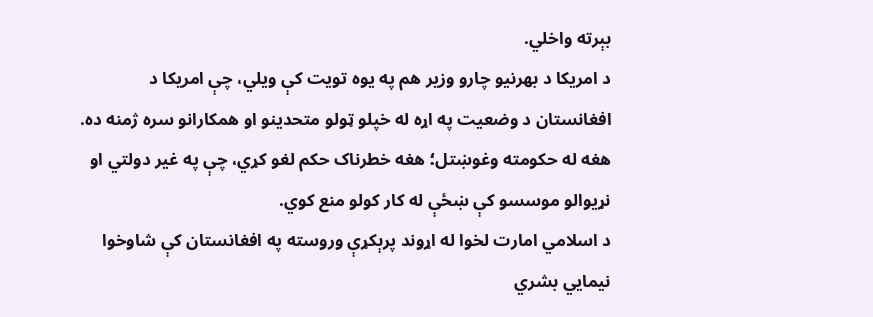بېرته واخلي.
د امریکا د بهرنیو چارو وزیر هم په یوه تویت کې ویلي، چې امریکا د افغانستان د وضعیت په اړه له خپلو ټولو متحدینو او همکارانو سره ژمنه ده.
هغه له حکومته وغوښتل؛ هغه خطرناک حکم لغو کړي، چې په غیر دولتي او نړیوالو موسسو کې ښځې له کار کولو منع کوي.
د اسلامي امارت لخوا له اړوند پرېکړې وروسته په افغانستان کې شاوخوا نیمايي بشري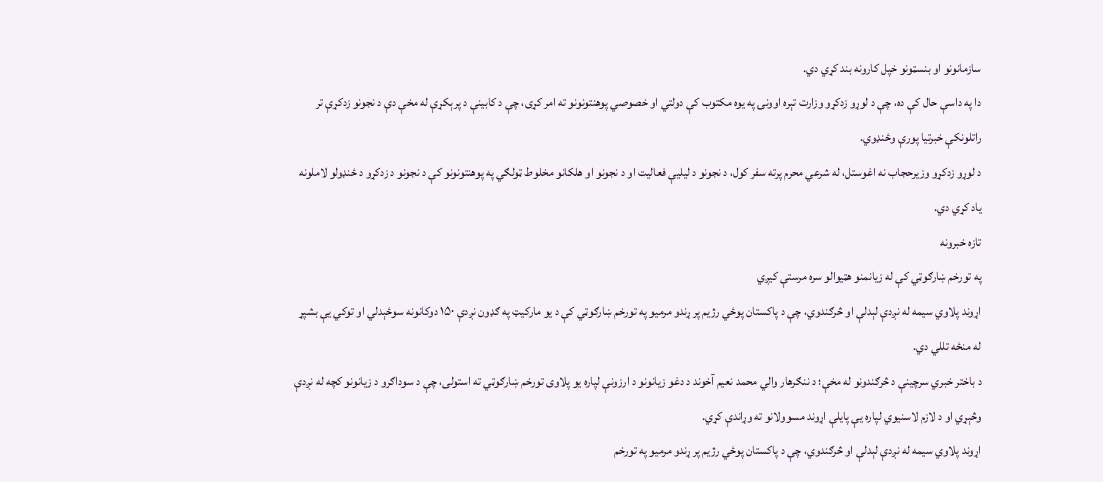سازمانونو او بنسټونو خپل کارونه بند کړي دي.
دا په داسې حال کې ده، چې د لوړو زدکړو وزارت تېره اوونۍ په یوه مکتوب کې دولتي او خصوصي پوهنتونونو ته امر کړی، چې د کابینې د پرېکړې له مخې دې د نجونو زدکړې تر راتلونکې خبرتیا پورې وځنډوي.
د لوړو زدکړو وزیرحجاب نه اغوستل، له شرعي محرم پرته سفر کول، د نجونو د لیلیې فعالیت او د نجونو او هلکانو مخلوط ټولګي په پوهنتونونو کې د نجونو د زدکړو د ځنډولو لاملونه یاد کړي دي.
تازه خبرونه
په تورخم ښارګوټي کې له زیانمنو هټیوالو سره مرستې کیږي
اړوند پلاوي سیمه له نږدې لېدلې او څرګندوي، چې د پاکستان پوځي رژیم پر ړندو مرمیو په تورخم ښارګوټي کې د یو مارکیټ په ګډون نږدې ۱۵۰ دوکانونه سوځېدلي او توکي یې بشپړ له منځه تللي دي.
د باختر خبري سرچینې د څرګندونو له مخې؛ د ننګرهار والي محمد نعیم آخوند د دغو زیانونو د ارزونې لپاره یو پلاوی تورخم ښارګوټي ته استولی، چې د سوداګرو د زیانونو کچه له نږدې وڅېړي او د لازم لاسنیوي لپاره یې پایلې اړوند مسوولانو ته وړاندې کړي.
اړوند پلاوي سیمه له نږدې لېدلې او څرګندوي، چې د پاکستان پوځي رژیم پر ړندو مرمیو په تورخم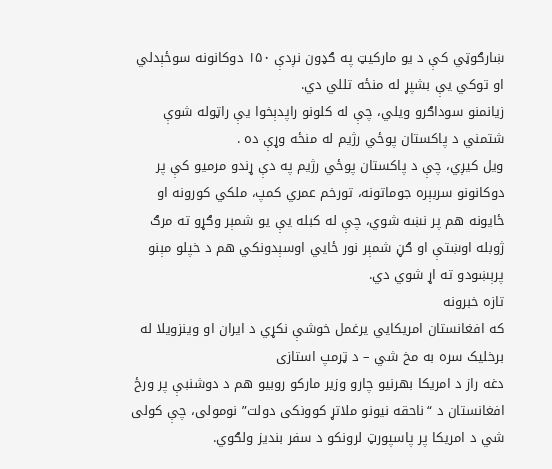ښارګوټي کې د یو مارکیټ په ګډون نږدې ۱۵۰ دوکانونه سوځېدلي او توکي یې بشپړ له منځه تللي دي.
زیانمنو سوداګرو ویلي، چې له کلونو راپدېخوا یې راټوله شوې شتمني د پاکستان پوځي رژیم له منځه وړې ده .
ویل کیږي، چې د پاکستان پوځي رژیم په دې ړندو مرمیو کې پر دوکانونو سربېره جوماتونه، تورخم عمري کمپ، ملکي کورونه او ځایونه هم پر نښه شوي، چې له کبله یې یو شمېر وګړو ته مرګ ژوبله اوښتې او ګڼ شمېر نور ځایي اوسېدونکي هم د خپلو مېنو پرېښودو ته اړ شوي دي.
تازه خبرونه
که افغانستان امریکایي یرغمل خوشې نکړي د ایران او وینزویلا له برخلیک سره به مخ شي – د ټرمپ استازی
دغه راز د امریکا بهرنیو چارو وزیر مارکو روبیو هم د دوشنبې پر ورځ افغانستان د “ناحقه نیونو ملاتړ کوونکی دولت” نومولی، چې کولی شي د امریکا پر پاسپورټ لرونکو د سفر بندیز ولګوي.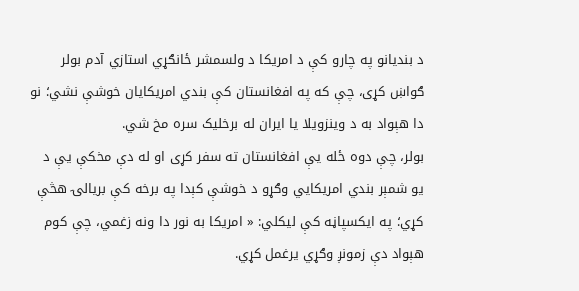د بندیانو په چارو کې د امریکا د ولسمشر ځانګړي استازي آدم بولر ګواښ کړی، چې که په افغانستان کې بندي امریکایان خوشې نشي؛ نو دا هېواد به د وینزویلا یا ایران له برخلیک سره مخ شي.
بولر، چې دوه ځله یې افغانستان ته سفر کړی او له دې مخکې یې د یو شمېر بندي امریکايي وګړو د خوشې کېدا په برخه کې بریالۍ هڅې کړي؛ په ایکسپاڼه کې لیکلي: « امریکا به نور دا ونه زغمي، چې کوم هېواد دې زمونږ وګړي یرغمل کړي.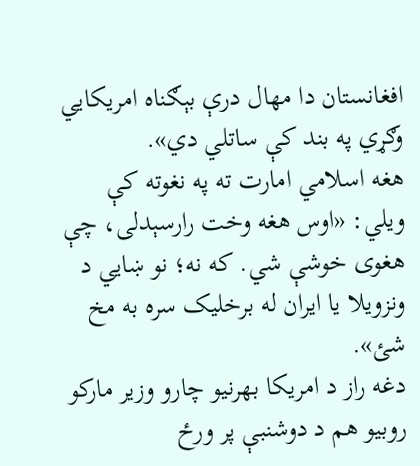افغانستان دا مهال درې بېګناه امریکايي وګړي په بند کې ساتلي دي».
هغه اسلامي امارت ته په نغوته کې ویلي: «اوس هغه وخت رارسېدلی، چې هغوی خوشې شي. که نه؛ نو ښايي د ونزویلا یا ایران له برخلیک سره به مخ شئ».
دغه راز د امریکا بهرنیو چارو وزیر مارکو روبیو هم د دوشنبې پر ورځ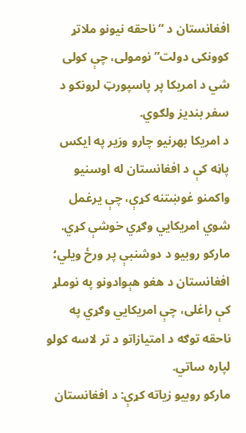افغانستان د “ناحقه نیونو ملاتړ کوونکی دولت” نومولی، چې کولی شي د امریکا پر پاسپورټ لرونکو د سفر بندیز ولګوي.
د امریکا بهرنیو چارو وزیر په ایکس پاڼه کې د افغانستان له اوسنیو واکمنو غوښتنه کړې، چې یرغمل شوي امریکايي وګړي خوشې کړي.
مارکو روبیو د دوشنبې پر ورځ ویلي؛ افغانستان د هغو هېوادونو په نوملړ کې راغلی، چې امریکايي وګړي په ناحقه توګه د امتیازاتو د تر لاسه کولو لپاره ساتي.
مارکو روبیو زیاته کړې: د افغانستان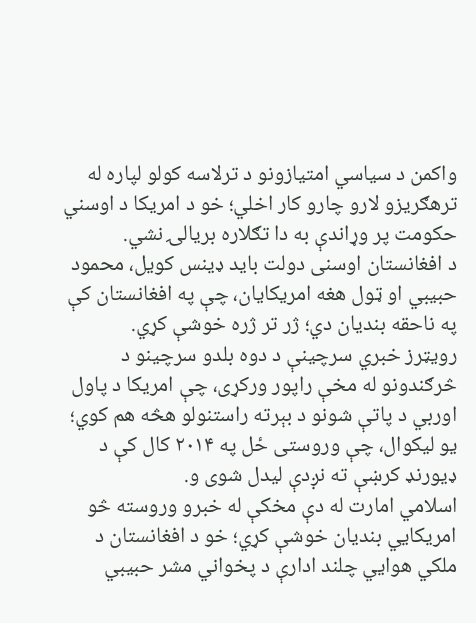واکمن د سیاسي امتیازونو د ترلاسه کولو لپاره له ترهګریزو لارو چارو کار اخلي؛ خو د امریکا د اوسني حکومت پر وړاندې به دا تګلاره بریالۍ نشي.
د افغانستان اوسنی دولت باید ډینس کویل، محمود حبیبي او ټول هغه امریکایان، چې په افغانستان کې په ناحقه بنديان دي؛ ژر تر ژره خوشې کړي.
رویټرز خبري سرچینې د دوه بلدو سرچینو د څرګندونو له مخې راپور ورکړی، چې امریکا د پاول اوربي د پاتې شونو د بېرته راستنولو هڅه هم کوي؛ یو لیکوال، چې وروستی ځل په ۲۰۱۴ کال کې د ډیورنډ کرښې ته نږدې لیدل شوی و.
اسلامي امارت له دې مخکې له خبرو وروسته څو امریکایي بندیان خوشې کړي؛ خو د افغانستان د ملکي هوايي چلند ادارې د پخواني مشر حبیبي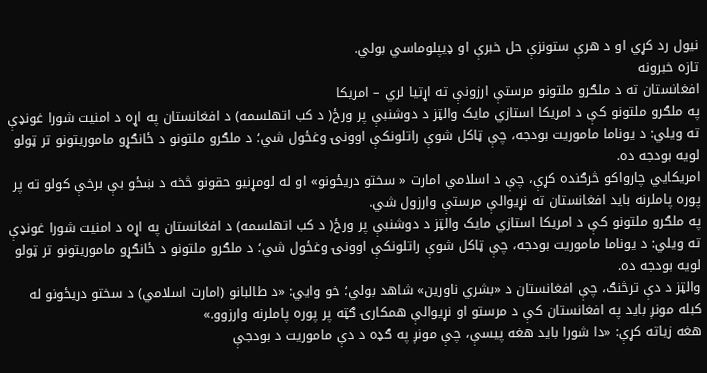نیول رد کړي او د هرې ستونزې حل خبرې او ډیپلوماسي بولي.
تازه خبرونه
افغانستان ته د ملګرو ملتونو مرستې ارزونې ته اړتیا لري – امریکا
په ملګرو ملتونو کې د امریکا استازي مایک والټز د دوشنبې پر ورځ( د کب اتهلسمه) د افغانستان په اړه د امنیت شورا غونډې ته ویلي: د یوناما ماموریت بودجه، چې ټاکل شوې راتلونکې اوونۍ وغځول شي؛ د ملګرو ملتونو د ځانګړو ماموریتونو تر ټولو لویه بودجه ده.
امریکایي چارواکو څرګنده کړې، چې د اسلامي امارت « سختو دریځونو» او له لومړنیو حقونو څخه د ښځو بې برخې کولو ته پر پوره پاملرنه باید افغانستان ته نړیوالې مرستې وارزول شي.
په ملګرو ملتونو کې د امریکا استازي مایک والټز د دوشنبې پر ورځ( د کب اتهلسمه) د افغانستان په اړه د امنیت شورا غونډې ته ویلي: د یوناما ماموریت بودجه، چې ټاکل شوې راتلونکې اوونۍ وغځول شي؛ د ملګرو ملتونو د ځانګړو ماموریتونو تر ټولو لویه بودجه ده.
والټز د دې ترڅنګ، چې افغانستان د «بشري ناورین» شاهد بولي؛ خو وایي: «د طالبانو (امارت اسلامي) د سختو دریځونو له کبله مونږ باید په افغانستان کې د مرستو او نړیوالې همکارۍ ګټه پر پوره پاملرنه وارزوو.»
هغه زیاته کړې: «دا شورا باید هغه پیسې، چې مونږ په ګډه د دې ماموریت د بودجې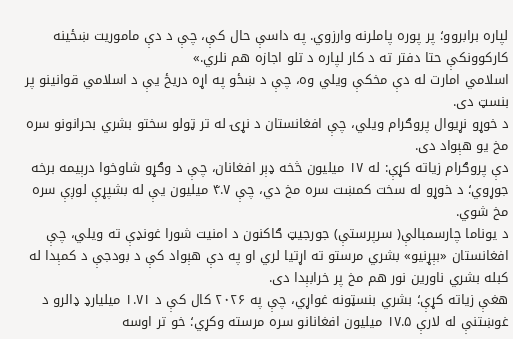لپاره برابروو؛ پر پوره پاملرنه وارزوي. په داسې حال کې، چې د دې ماموریت ښځینه کارکوونکې حتا دفتر ته د کار لپاره د تلو اجازه هم نلري.»
اسلامي امارت له دې مخکې ویلي وه، چې د ښځو په اړه دریځ یې د اسلامي قوانینو پر بنسټ دی.
د خوړو نړیوال پروګرام ویلي، چې افغانستان د نړۍ له تر ټولو سختو بشري بحرانونو سره مخ یو هېواد دی.
دې پروګرام زیاته کړې: له ۱۷ میلیون څخه ډېر افغانان، چې د وګړو شاوخوا درېیمه برخه جوړوي؛ د خوړو له سخت کمښت سره مخ دي، چې ۴.۷ میلیون یې له بشپړې لوږې سره مخ شوي.
د یوناما چارسمبالې( سرپرستې) جورجیټ ګاکنون د امنیت شورا غونډې ته ویلي، چې افغانستان «بېړنیو» بشري مرستو ته اړتیا لري او په دې هېواد کې د بودجې د کمېدا له کبله بشري ناورین نور هم مخ پر خرابېدا دی.
هغې زیاته کړې؛ بشري بنسټونه غواړي، چې په ۲۰۲۶ کال کې د ۱.۷۱ میلیارډ ډالرو د غوښتنې له لارې ۱۷.۵ میلیون افغانانو سره مرسته وکړي؛ خو تر اوسه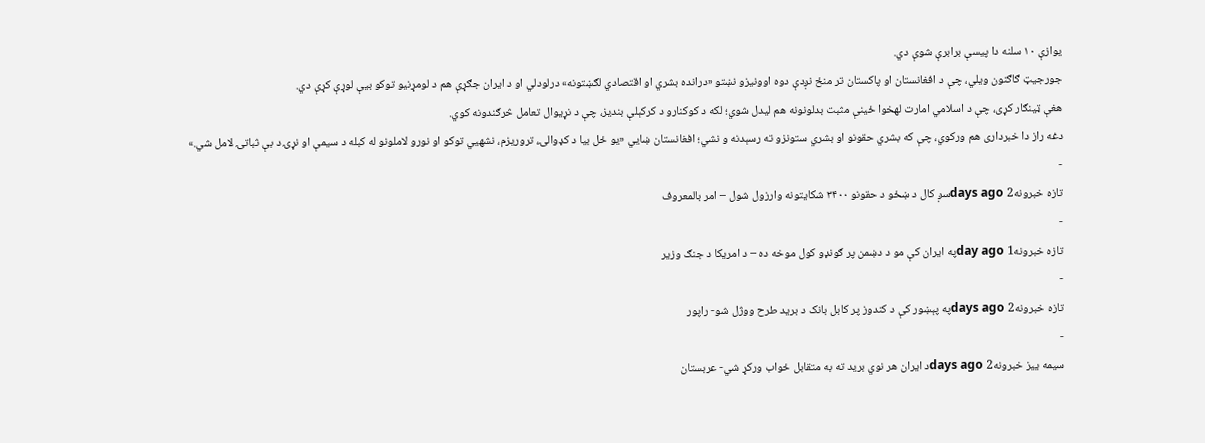یوازې ۱۰ سلنه دا پیسې برابرې شوې دي.
جورجیټ ګاګنون ویلي، چې د افغانستان او پاکستان تر منځ نږدې دوه اوونیزو نښتو «درانده بشري او اقتصادي لګښتونه» درلودلي او د ایران جګړې هم د لومړنیو توکو بیې لوړې کړې دي.
هغې ټینګار کړی، چې د اسلامي امارت لهخوا ځینې مثبت بدلونونه هم لیدل شوي؛ لکه د کوکنارو د کرکېلې بندیز، چې د نړیوال تعامل څرګندونه کوي.
دغه راز دا خبرداری هم ورکوي، چې که بشري حقونو او بشري ستونزو ته رسېدنه و نشي؛ افغانستان ښايي «یو ځل بیا د کډوالۍ، تروریزم، نشهيي توکو او نورو لاملونو له کبله د سیمې او نړۍ د بې ثباتۍ لامل شي.»
-
تازه خبرونه2 days agoسږ کال د ښځو د حقونو ۳۴۰۰ شکایتونه وارزول شول – امر بالمعروف
-
تازه خبرونه1 day agoپه ایران کې مو د دښمن پر ګونډو کول موخه ده – د امریکا د جنګ وزیر
-
تازه خبرونه2 days agoپه پېښور کې د کندوز پر کابل بانک د برید طرح ووژل شو- راپور
-
سیمه ییز خبرونه2 days agoد ایران هر نوي برید ته به متقابل ځواب ورکړ شي- عربستان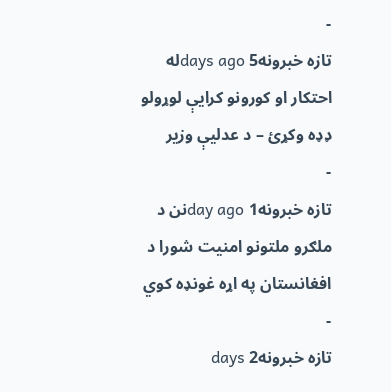-
تازه خبرونه5 days agoله احتکار او کورونو کرايې لوړولو ډډه وکړئ – د عدلیې وزیر
-
تازه خبرونه1 day agoنن د ملګرو ملتونو امنیت شورا د افغانستان په اړه غونډه کوي
-
تازه خبرونه2 days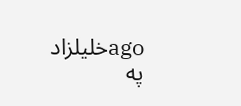agoخلیلزاد په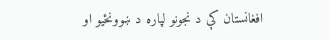افغانستان کې د نجونو لپاره د ښوونځیو او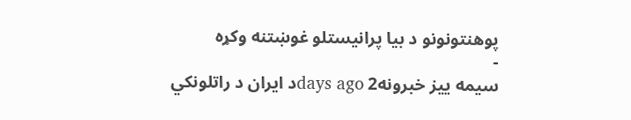پوهنتونونو د بیا پرانیستلو غوښتنه وکړه
-
سیمه ییز خبرونه2 days agoد ایران د راتلونکي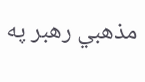مذهبي رهبر په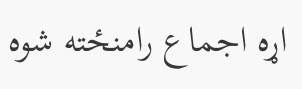اړه اجماع رامنځته شوه